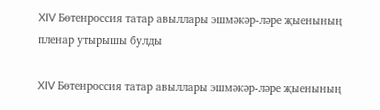XIV Бөтенроссия татар авыллары эшмәкәр-ләре җыенының пленар утырышы булды

XIV Бөтенроссия татар авыллары эшмәкәр-ләре җыенының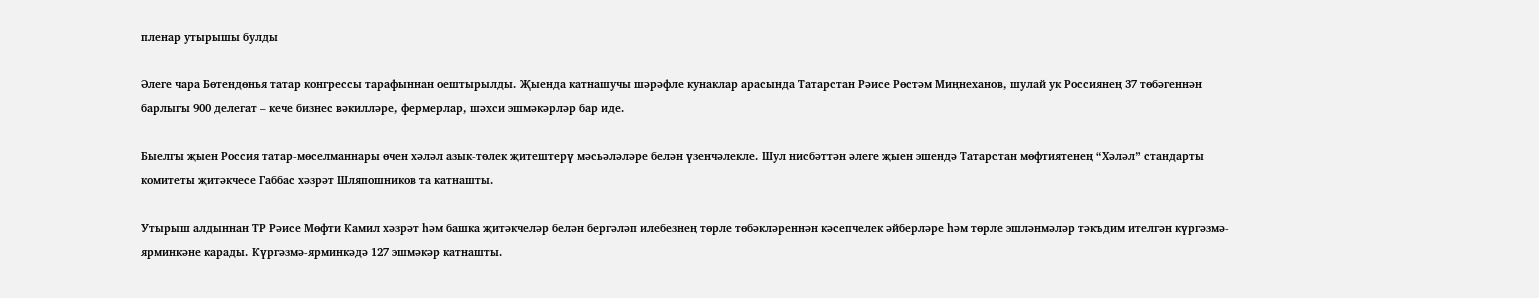пленар утырышы булды

Әлеге чара Бөтендөнья татар конгрессы тарафыннан оештырылды. Җыенда катнашучы шәрәфле кунаклар арасында Татарстан Рәисе Рөстәм Миңнеханов, шулай ук Россиянең 37 төбәгеннән барлыгы 900 делегат – кече бизнес вәкилләре, фермерлар, шәхси эшмәкәрләр бар иде.

Быелгы җыен Россия татар-мөселманнары өчен хәләл азык-төлек җитештерү мәсьәләләре белән үзенчәлекле. Шул нисбәттән әлеге җыен эшендә Татарстан мөфтиятенең “Хәләл” стандарты комитеты җитәкчесе Габбас хәзрәт Шляпошников та катнашты.

Утырыш алдыннан ТР Рәисе Мөфти Камил хәзрәт һәм башка җитәкчеләр белән бергәләп илебезнең төрле төбәкләреннән кәсепчелек әйберләре һәм төрле эшләнмәләр тәкъдим ителгән күргәзмә-ярминкәне карады. Күргәзмә-ярминкәдә 127 эшмәкәр катнашты.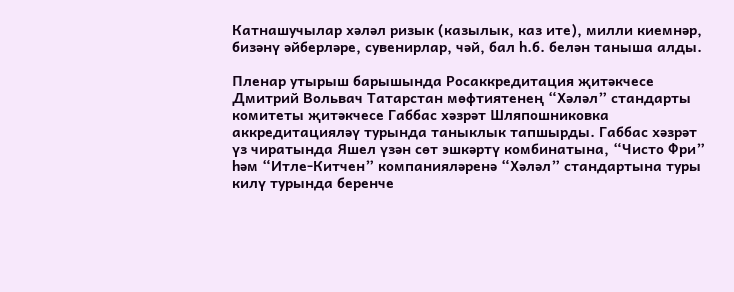Катнашучылар хәләл ризык (казылык, каз ите), милли киемнәр, бизәнү әйберләре, сувенирлар, чәй, бал һ.б. белән таныша алды.

Пленар утырыш барышында Росаккредитация җитәкчесе Дмитрий Вольвач Татарстан мөфтиятенең “Хәләл” стандарты комитеты җитәкчесе Габбас хәзрәт Шляпошниковка аккредитацияләү турында таныклык тапшырды. Габбас хәзрәт үз чиратында Яшел үзән сөт эшкәртү комбинатына, “Чисто Фри” һәм “Итле-Китчен” компанияләренә “Хәләл” стандартына туры килү турында беренче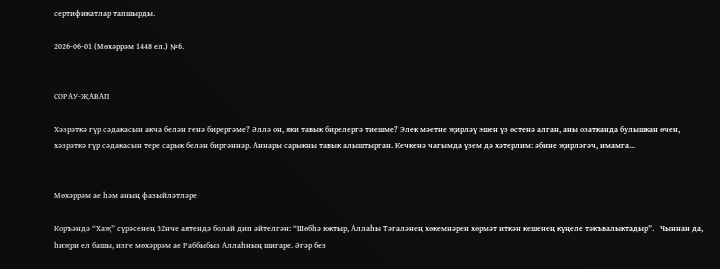сертификатлар тапшырды.

2026-06-01 (Мөхәррәм 1448 ел.) №6.


СОРАУ-ҖАВАП

Хәзрәткә гүр сәдакасын акча белән генә бирергәме? Әллә он, яки тавык бирелергә тиешме? Элек мәетне җирләү эшен үз өстенә алган, аны озатканда булышкан өчен, хәзрәткә гүр сәдакасын тере сарык белән биргәннәр. Аннары сарыкны тавык алыштырган. Кечкенә чагымда үзем дә хәтерлим: әбине җирләгәч, имамга...


Мөхәррәм ае һәм аның фазыйләтләре

Коръәндә “Хаҗ” сүрәсенең 32нче аятендә болай дип әйтелгән: “Шөбһә юктыр, Аллаһы Тәгаләнең хөкемнәрен хөрмәт иткән кешенең күңеле тәкъвалыктадыр”.   Чыннан да, һиҗри ел башы, изге мөхәррәм ае Раббыбыз Аллаһның шигаре. Әгәр без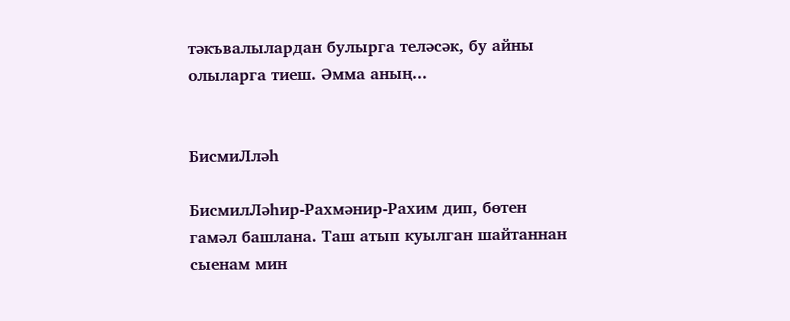тәкъвалылардан булырга теләсәк, бу айны олыларга тиеш. Әмма аның...


БисмиЛләһ

БисмилЛәһир-Рахмәнир-Рахим дип, бөтен гамәл башлана. Таш атып куылган шайтаннан сыенам мин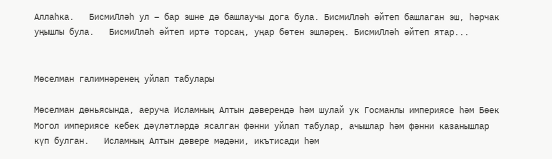Аллаһка.   БисмиЛләһ ул – бар эшне дә башлаучы дога була. БисмиЛләһ әйтеп башлаган эш, һәрчак уңышлы була.   БисмиЛләһ әйтеп иртә торсаң, уңар бөтен эшләрең. БисмиЛләһ әйтеп ятар...


Мөселман галимнәренең уйлап табулары

Мөселман дөньясында, аеруча Исламның Алтын дәверендә һәм шулай ук Госманлы империясе һәм Бөек Могол империясе кебек дәүләтләрдә ясалган фәнни уйлап табулар, ачышлар һәм фәнни казанышлар күп булган.   Исламның Алтын дәвере мәдәни, икътисади һәм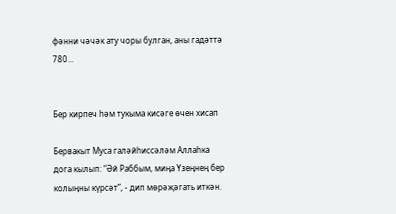фәнни чәчәк ату чоры булган, аны гадәттә 780...


Бер кирпеч һәм тукыма кисәге өчен хисап

Бервакыт Муса галәйһиссәләм Аллаһка дога кылып: “Әй Раббым, миңа Үзеңнең бер колыңны күрсәт”, - дип мөрәҗәгать иткән.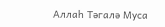Аллаһ Тәгалә Муса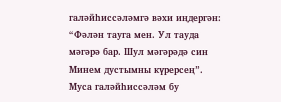галәйһиссәләмгә вәхи иңдергән: “Фәлән тауга мен. Ул тауда мәгәрә бар. Шул мәгәрәдә син Минем дустымны күрерсең”.   Муса галәйһиссәләм бу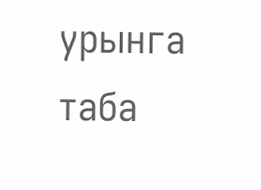урынга таба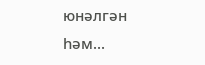юнәлгән һәм...